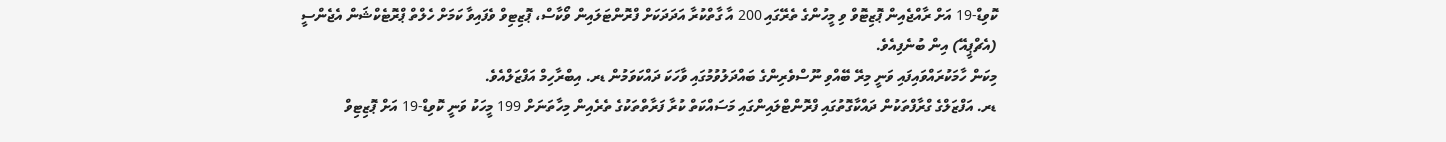ކޮވިޑް-19 އަށް ރާއްޖެއިން ޕޮޒިޓޮވް ވި މީހުންގެ ތެރޭގައި 200 އާ ގާތްކުރާ އަދަދަކަށް ފްރޮންޓަލައިން ވޯކާސް، ޕޮޒިޓިވް ވެފައިވާ ކަމަށް ހެލްތް ޕްރޮޓެކްޝަން އެޖެންސީ (އެޗްޕީއޭ) އިން ބުނެފިއެވެ.
މިކަން ހާމަކުރައްވައިފައި ވަނީ މިރޭ ބޭއްވި ނޫސްވެރިންގެ ބައްދަލުވުމުގައި ވާހަކަ ދައްކަވަމުން ޑރ. އިބްރާހިމް އަފްޒަލްއެވެ.
ޑރ. އަފްޒަލްގެ ގްރާފްތަކުން ދައްކާގޮތުގައި ފްރޮންޓްލައިންގައި މަސައްކަތް ކުރާ ފަރާތްތަކުގެ ތެރެއިން މިހާތަނަށް 199 މީހަކު ވަނީ ކޮވިޑް-19 އަށް ޕޮޒިޓިވް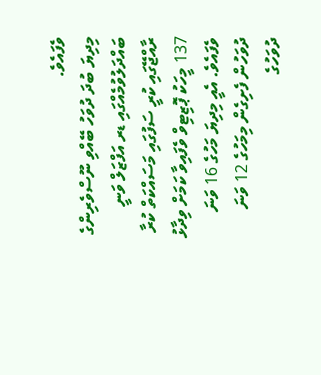ވެފައެވެ.
މިދިޔަ ބުދަ ދުވަހު ބޭއްވި ނޫސްވެރިންގެ ބައްދަލުވުމެއްގައި ޑރ އަފްޒަލް ވަނީ ރާއްޖޭގައި ކުރީ ސަފުގައި މަސައްކަތް ކުރާ 137 މީހަކު ޕޮޒިޓިވް ވެފައިވާ ކަމަށް ވިދާޅު ވެފައެވެ. އެއީ މިދިޔަ މަހުގެ 16 ވަނަ ދުވަހުން ފެށިގެން މިމަހުގެ 12 ވަނަ ދުވަހުގެ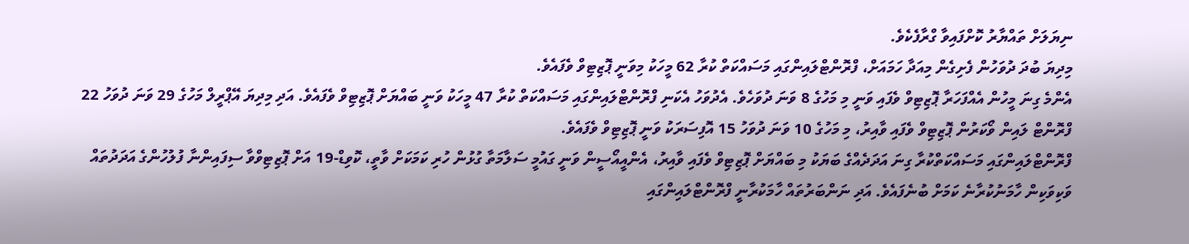ނިޔަލަށް ތައްޔާރު ކޮށްފައިވާ ގްރާފެކެވެ.
މިދިޔަ ބުދަ ދުވަހުން ފެށިގެން މިއަދާ ހަމައަށް، ފްރޮންޓްލައިންގައި މަސައްކަތް ކުރާ 62 މީހަކު މިވަނީ ޕޮޒިޓިވް ވެފައެވެ.
އެންމެ ގިނަ މީހުން އެއްފަހަރާ ޕޮޒިޓިވް ވެފައި ވަނީ މި މަހުގެ 8 ވަނަ ދުވަހެވެ. އެދުވަހު އެކަނި ފްރޮންޓްލައިންގައި މަސައްކަތް ކުރާ 47 މީހަކު ވަނީ ބައްޔަށް ޕޮޒިޓިވް ވެފައެވެ. އަދި މިދިޔަ އޭޕްރީލް މަހުގެ 29 ވަނަ ދުވަހު 22 ފްރޮންޓް ލައިން ވޯކަރުން ޕޮޒިޓިވް ވެފައި ވާއިރު، މި މަހުގެ 10 ވަނަ ދުވަހު 15 އޮފިސަރަކު ވަނީ ޕޮޒިޓިވް ވެފައެވެ.
ފްރޮންޓްލައިންގައި މަސައްކަތްކުރާ ގިނަ އަދަދެއްގެ ބަޔަކު މި ބައްޔަށް ޕޮޒިޓިވް ވެފައި ވާއިރު، އެންއީއޯސީން ވަނީ ގައުމީ ސަލާމަތާ ގުޅުން ހުރި ކަމަކަށް ވާތީ، ކޮވިޑް-19 އަށް ޕޮޒިޓިވްވާ ސިފައިންނާ ފުލުހުންގެ އަދަދުތައް ވަކިވަކިން ހާމަނުކުރާނެ ކަމަށް ބުނެފައެވެ. އަދި ނަންބަރުތައް ހާމަކުރާނީ ފްރޮންޓްލައިންގައި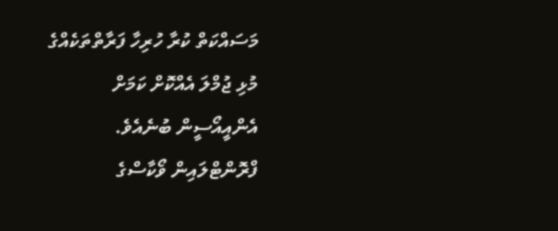މަސައްކަތް ކުރާ ހުރިހާ ފަރާތްތަކެއްގެ މުޅި ޖުމްލަ އެއްކޮށް ކަމަށް އެންއީއޯސީން ބުނެއެވެ.
ފްރޮންޓްލައިން ވޯކާސްގެ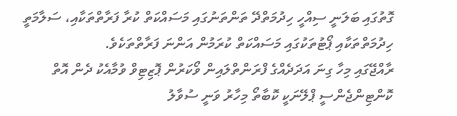ގޮތުގައި ބަލަނީ ސިއްހީ ހިދުމަތްދޭ ތަންތަނުގައި މަސައްކަތް ކުރާ ފަރާތްތަކާއި، ސަލާމަތީ ހިދުމަތްތަކާއި ޕޯޓުތަކުގައި މަސައްކަތް ކުރަމުން އަންނަ ފަރާތްތަކެވެ.
ރާއްޖޭގައި މިހާ ގިނަ އަދަދެއްގެ ފްރަންތްލައިން ވޯކަރުން ޕޮޒިޓިވް ވުމާއެކު ދެން އޮތް ކޮންޓިންޖެންސީ ޕްލޭނަކީ ކޮބާތޯ މިހާރު ވަނީ ސުވާލު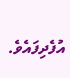އުފެދިފައެވެ.